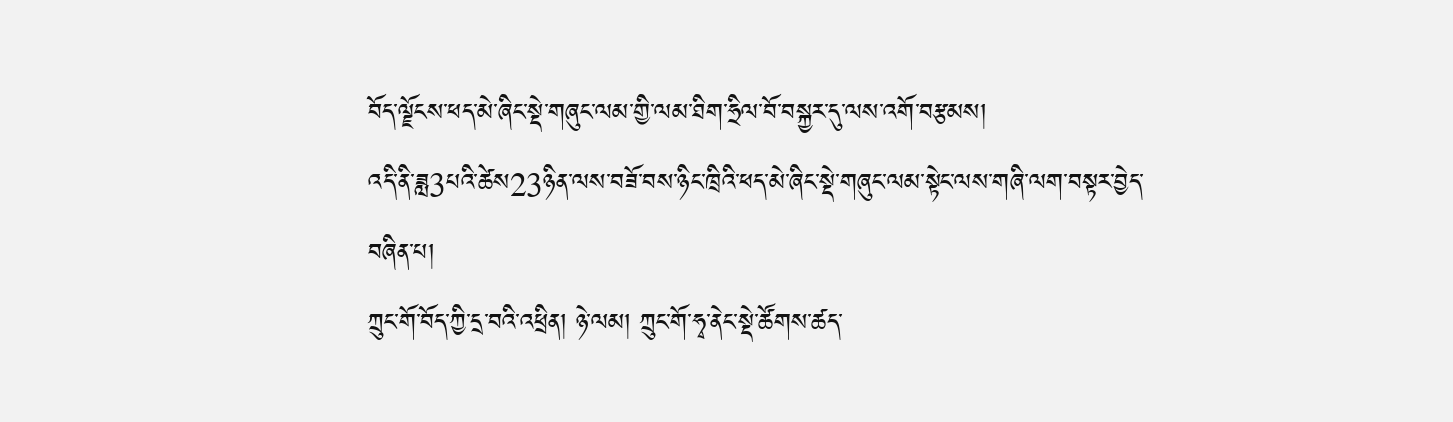བོད་ལྗོངས་ཕད་མེ་ཞིང་སྡེ་གཞུང་ལམ་གྱི་ལམ་ཐིག་ཧྲིལ་བོ་བསྐྱར་དུ་ལས་འགོ་བརྩམས།
འདི་ནི་ཟླ3པའི་ཚེས23ཉིན་ལས་བཟོ་བས་ཉིང་ཁྲིའི་ཕད་མེ་ཞིང་སྡེ་གཞུང་ལམ་སྟེང་ལས་གཞི་ལག་བསྟར་བྱེད་བཞིན་པ།
ཀྲུང་གོ་བོད་ཀྱི་དྲ་བའི་འཕྲིན། ཉེ་ལམ། ཀྲུང་གོ་ཧྭ་ནེང་སྡེ་ཚོགས་ཚད་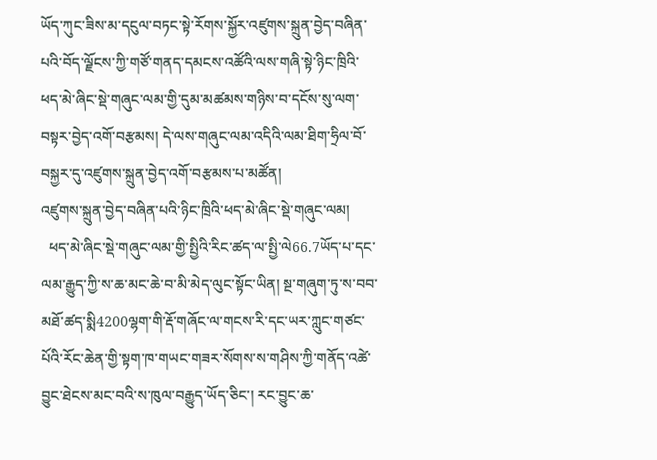ཡོད་ཀུང་ཟིས་མ་དངུལ་བཏང་སྟེ་རོགས་སྐྱོར་འཛུགས་སྐྲུན་བྱེད་བཞིན་པའི་བོད་ལྗོངས་ཀྱི་གཙོ་གནད་དམངས་འཚོའི་ལས་གཞི་སྟེ་ཉིང་ཁྲིའི་ཕད་མེ་ཞིང་སྡེ་གཞུང་ལམ་གྱི་དུམ་མཚམས་གཉིས་བ་དངོས་སུ་ལག་བསྟར་བྱེད་འགོ་བརྩམས། དེ་ལས་གཞུང་ལམ་འདིའི་ལམ་ཐིག་ཧྲིལ་བོ་བསྐྱར་དུ་འཛུགས་སྐྲུན་བྱེད་འགོ་བརྩམས་པ་མཚོན།
འཛུགས་སྐྲུན་བྱེད་བཞིན་པའི་ཉིང་ཁྲིའི་ཕད་མེ་ཞིང་སྡེ་གཞུང་ལམ།
  ཕད་མེ་ཞིང་སྡེ་གཞུང་ལམ་གྱི་སྤྱིའི་རིང་ཚད་ལ་སྤྱི་ལེ66.7ཡོད་པ་དང་ལམ་རྒྱུད་ཀྱི་ས་ཆ་མང་ཆེ་བ་མི་མེད་ལུང་སྟོང་ཡིན། སྔ་གཞུག་ཏུ་ས་བབ་མཐོ་ཚད་སྨི4200ལྷག་གི་རྡོ་གཞོང་ལ་གངས་རི་དང་ཡར་ཀླུང་གཙང་པོའི་རོང་ཆེན་གྱི་སྟག་ཁ་གཡང་གཟར་སོགས་ས་གཤིས་ཀྱི་གནོད་འཚེ་བྱུང་ཐེངས་མང་བའི་ས་ཁུལ་བརྒྱུད་ཡོད་ཅིང་། རང་བྱུང་ཆ་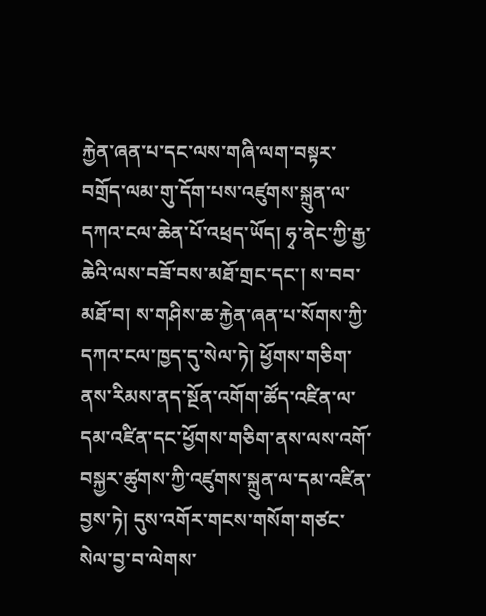རྐྱེན་ཞན་པ་དང་ལས་གཞི་ལག་བསྟར་བགྲོད་ལམ་གུ་དོག་པས་འཛུགས་སྐྲུན་ལ་དཀའ་ངལ་ཆེན་པོ་འཕྲད་ཡོད། ཧྭ་ནེང་ཀྱི་རྒྱ་ཆེའི་ལས་བཟོ་བས་མཐོ་གྲང་དང་། ས་བབ་མཐོ་བ། ས་གཤིས་ཆ་རྐྱེན་ཞན་པ་སོགས་ཀྱི་དཀའ་ངལ་ཁྱད་དུ་སེལ་ཏེ། ཕྱོགས་གཅིག་ནས་རིམས་ནད་སྔོན་འགོག་ཚོད་འཛིན་ལ་དམ་འཛིན་དང་ཕྱོགས་གཅིག་ནས་ལས་འགོ་བསྐྱར་ཚུགས་ཀྱི་འཛུགས་སྐྲུན་ལ་དམ་འཛིན་བྱས་ཏེ། དུས་འགོར་གངས་གསོག་གཙང་སེལ་བྱ་བ་ལེགས་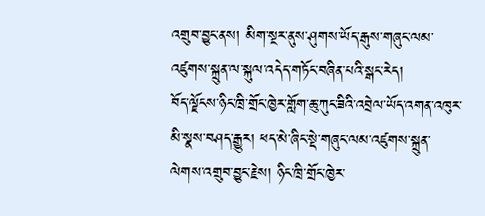འགྲུབ་བྱུང་ནས། མིག་སྔར་ནུས་ཤུགས་ཡོད་རྒུས་གཞུང་ལམ་འཛུགས་སྐྲུན་ལ་སྐུལ་འདེད་གཏོང་བཞིན་པའི་སྒང་རེད།
བོད་ལྗོངས་ཉིང་ཁྲི་གྲོང་ཁྱེར་གློག་ཆུ་ཀུང་ཟིའི་འབྲེལ་ཡོད་འགན་འཁུར་མི་སྣས་བཤད་རྒྱུར། ཕད་མེ་ཞིང་སྡེ་གཞུང་ལམ་འཛུགས་སྐྲུན་ལེགས་འགྲུབ་བྱུང་རྗེས། ཉིང་ཁྲི་གྲོང་ཁྱེར་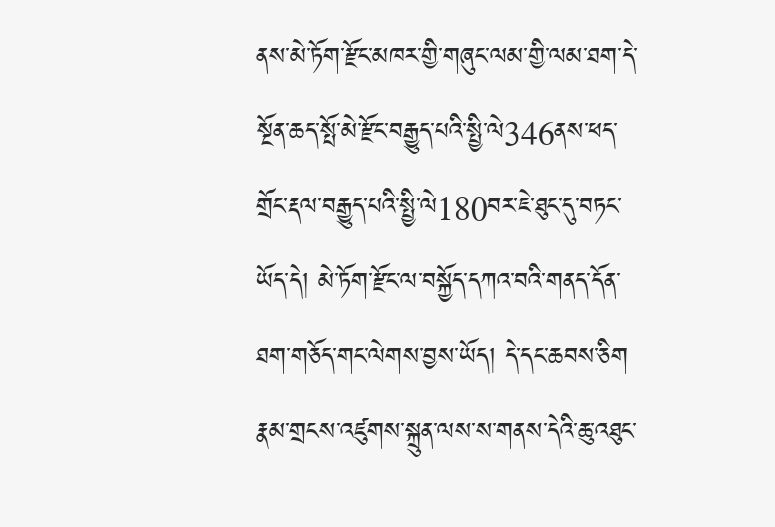ནས་མེ་ཏོག་རྫོང་མཁར་གྱི་གཞུང་ལམ་གྱི་ལམ་ཐག་དེ་སྔོན་ཆད་སྤོ་མེ་རྫོང་བརྒྱུད་པའི་སྤྱི་ལེ346ནས་ཕད་གྲོང་རྡལ་བརྒྱུད་པའི་སྤྱི་ལེ180བར་ཇེ་ཐུང་དུ་བཏང་ཡོད་དེ། མེ་ཏོག་རྫོང་ལ་བསྐྱོད་དཀའ་བའི་གནད་དོན་ཐག་གཅོད་གང་ལེགས་བྱས་ཡོད། དེ་དང་ཆབས་ཅིག རྣམ་གྲངས་འཛུགས་སྐྲུན་ལས་ས་གནས་དེའི་ཆུ་འཐུང་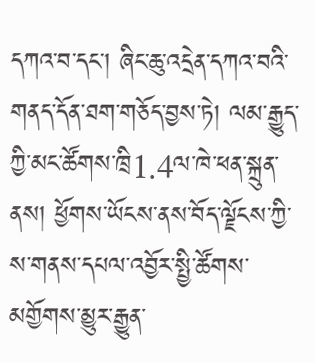དཀའ་བ་དང་། ཞིང་ཆུ་འདྲེན་དཀའ་བའི་གནད་དོན་ཐག་གཅོད་བྱས་ཏེ། ལམ་རྒྱུད་ཀྱི་མང་ཚོགས་ཁྲི1.4ལ་ཁེ་ཕན་སྐྲུན་ནས། ཕྱོགས་ཡོངས་ནས་བོད་ལྗོངས་ཀྱི་ས་གནས་དཔལ་འབྱོར་སྤྱི་ཚོགས་མགྱོགས་མྱུར་རྒྱུན་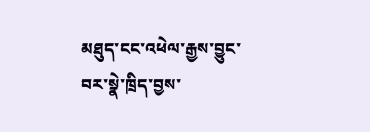མཐུད་ངང་འཕེལ་རྒྱས་བྱུང་བར་སྣེ་ཁྲིད་བྱས་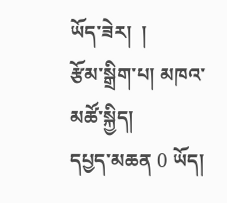ཡོད་ཟེར།  །
རྩོམ་སྒྲིག་པ། མཁའ་མཚོ་སྐྱིད།
དཔྱད་མཆན 0 ཡོད།